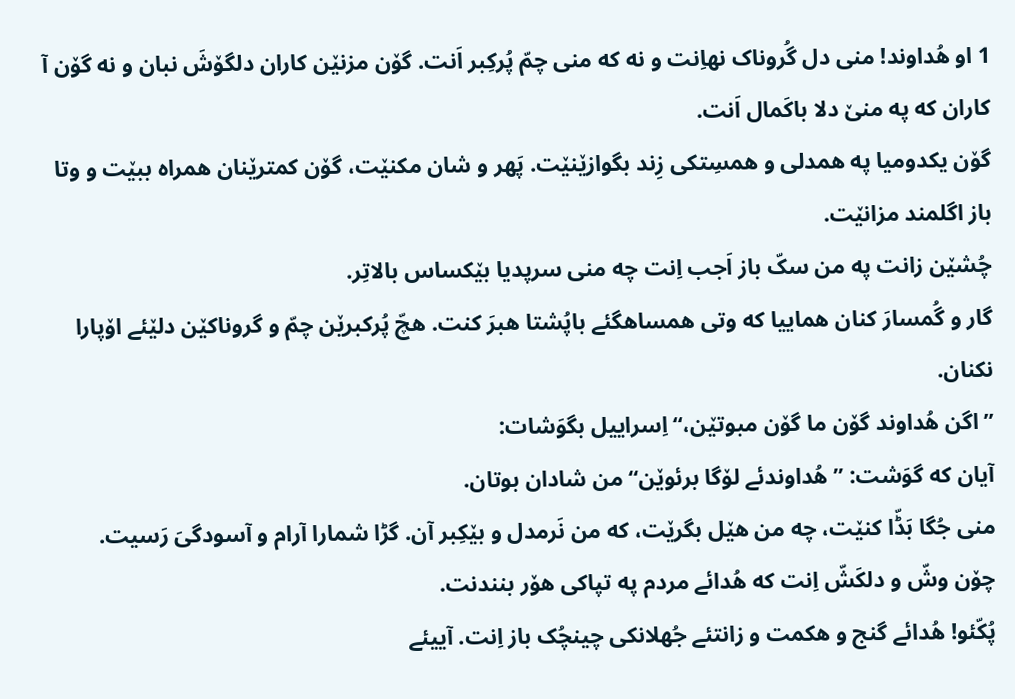1 او هُداوند! منی دل گُروناک نهاِنت و نه که منی چمّ پُرکِبر اَنت. گۆن مزنێن کاران دلگۆشَ نبان و نه گۆن آ کاران که په منێ دلا باکَمال اَنت.
گۆن یکدومیا په همدلی و همسِتکی زِند بگوازێنێت. پَهر و شان مکنێت، گۆن کمترێنان همراه ببێت و وتا باز اگلمند مزانێت.
چُشێن زانت په من سکّ باز اَجب اِنت چه منی سرپدیا بێکساس بالاتِر.
گار و گُمسارَ کنان هماییا که وتی همساهگئے باپُشتا هبرَ کنت. هچّ پُرکبرێن چمّ و گروناکێن دلێئے اۆپارا نکنان.
”اگن هُداوند گۆن ما گۆن مبوتێن،“ اِسراییل بگوَشات:
آیان که گوَشت: ”هُداوندئے لۆگا برئوێن“ من شادان بوتان.
منی جُگا بَڈّا کنێت، چه من هێل بگرێت، که من نَرمدل و بێکِبر آن. گڑا شمارا آرام و آسودگیَ رَسیت.
چۆن وشّ و دلکَشّ اِنت که هُدائے مردم په تپاکی هۆر بنندنت.
پُکّئو! هُدائے گنج و هکمت و زانتئے جُهلانکی چینچُک باز اِنت. آییئے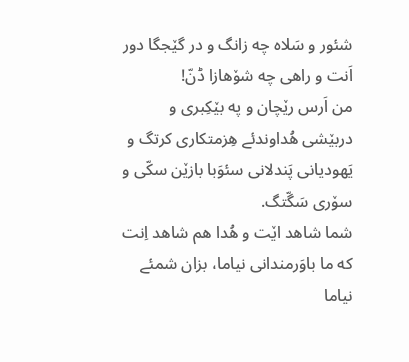شئور و سَلاه چه زانگ و در گێجگا دور اَنت و راهی چه شۆهازا ڈنّ!
من اَرس رێچان و په بێکِبری و دربێشی هُداوندئے هِزمتکاری کرتگ و یَهودیانی پَندلانی سئوَبا بازێن سکّی و سۆری سَگّتگ.
شما شاهد اێت و هُدا هم شاهد اِنت که ما باوَرمندانی نیاما، بزان شمئے نیاما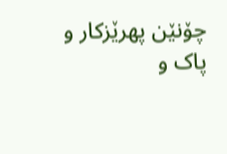چۆنێن پهرێزکار و پاک و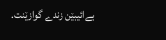بےائیبێن زندے گوازێنت.